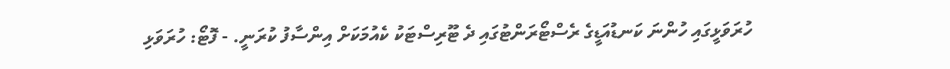ހުރަވަޅީގައި ހުންނަ ކަނޑުއަޑީގެ ރެސްޓޯރަންޓުގައި ދެ ޓޫރިސްޓަކު ކެއުމަކަށް އިންސާފު ކުރަނީ. - ފޮޓޯ: ހުރަވަޅި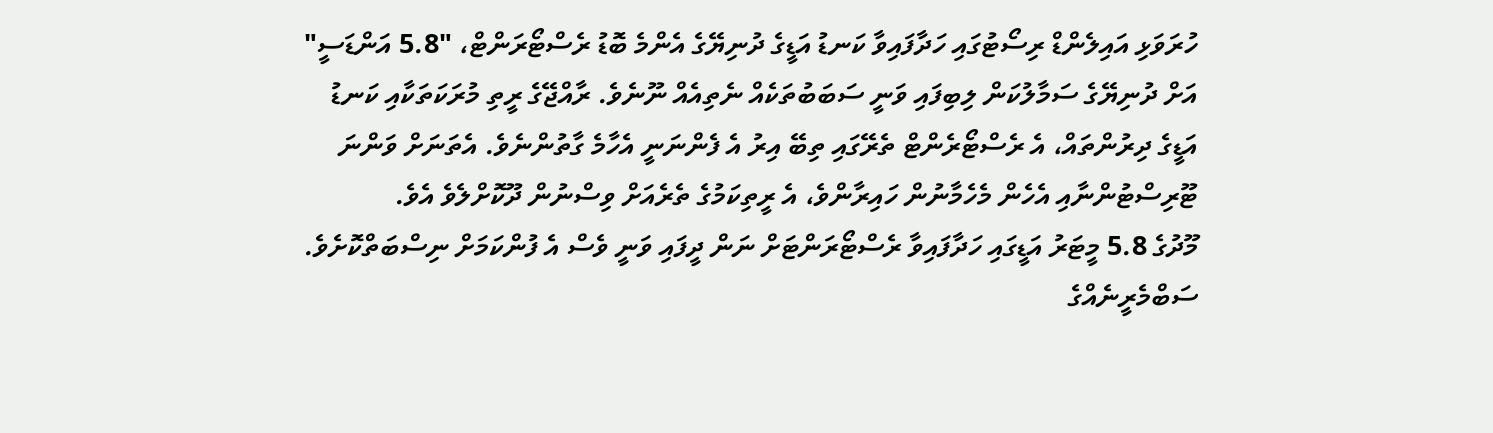ހުރަވަޅި އައިލެންޑް ރިސޯޓުގައި ހަދާފައިވާ ކަނޑު އަޑީގެ ދުނިޔޭގެ އެންމެ ބޮޑު ރެސްޓޯރަންޓް، "5.8 އަންޑަސީ" އަށް ދުނިޔޭގެ ސަމާލުކަން ލިބިފައި ވަނީ ސަބަބުތަކެއް ނެތިއެއް ނޫނެވެ. ރާއްޖޭގެ ރީތި މުރަކަތަކާއި ކަނޑު އަޑީގެ ދިރުންތައް، އެ ރެސްޓޯރެންޓް ތެރޭގައި ތިބޭ އިރު އެ ފެންނަނީ އެހާމެ ގާތުންނެވެ. އެތަނަށް ވަންނަ ޓޫރިސްޓުންނާއި އެހެން މެހެމާނުން ހައިރާންވެ، އެ ރީތިކަމުގެ ތެރެއަށް ވިސްނުން ދޫކޮށްލެވެ އެވެ.
މޫދުގެ 5.8 މީޓަރު އަޑީގައި ހަދާފައިވާ ރެސްޓޯރަންޓަށް ނަން ދީފައި ވަނީ ވެސް އެ ފުންކަމަށް ނިސްބަތްކޮށެވެ. ސަބްމެރީނެއްގެ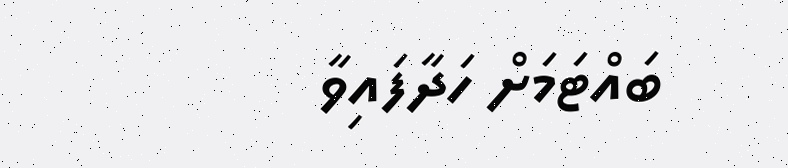ބައްޓަމަށް ހަދާފައިވާ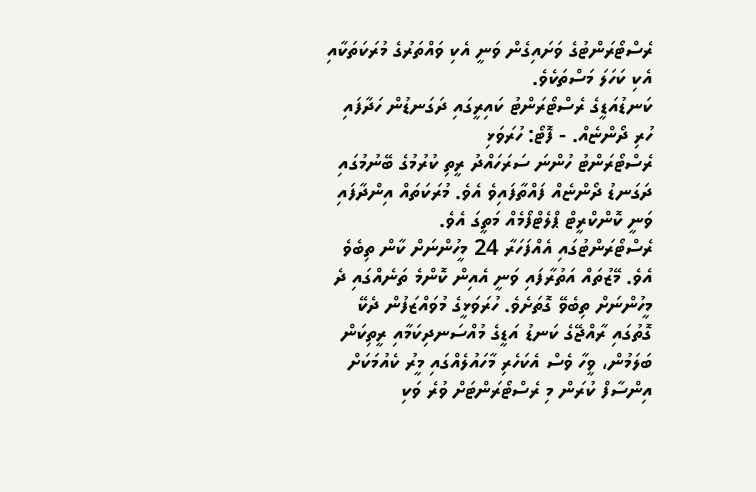ރެސްޓޯރަންޓުގެ ވަށައިގެން ވަނީ އެކި ވައްތަރުގެ މުރަކަތަކާއި އެކި ކަހަލަ މަސްތަކެވެ.
ކަނޑުއަޑީގެ ރެސްޓޯރަންޓު ކައިރީގައި ދަގަނޑުން ހަދާފައި ހުރި ދޯންޏެއް. - ފޮޓޯ: ހުރަވަޅި
ރެސްޓޯރަންޓު ހުންނަ ސަރަހައްދު ރީތި ކުރުމުގެ ބޭނުމުގައި ދަގަނޑު ދޯންޏެއް ފައްތާފައިވެ އެވެ. މުރަކަތައް އިންދާފައި ވަނީ ކޮންކްރީޓް ޕްލެޓްފޯމެއް މަތީގަ އެވެ.
ރެސްޓޯރަންޓުގައި އެއްފަހަރާ 24 މީހުންނަށް ކާން ތިބެވެ އެވެ. މޭޒުތައް އަތުރާފައި ވަނީ އެއިން ކޮންމެ ތަނެއްގައި ދެ މީހުންނަށް ތިބެވޭ ގޮތަށެވެ. ހުރަވަޅީގެ މުވައްޒަފުން ދެކޭ ގޮތުގައި ރާއްޖޭގެ ކަނޑު އަޑީގެ މުއްސަނދިކަމާއި ރީތިކަން ބަލަމުން، ވީހާ ވެސް އެކަހެރި މާހައުލެއްގައި މީރު ކެއުމަކަށް އިންސާފް ކުރަން މި ރެސްޓޯރަންޓަށް ވުރެ ވަކި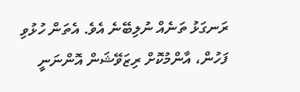ރަނގަޅު ތަނެއް ނުލިބޭނެ އެވެ. އެތަން ހުޅުވި ފަހުން، އާންމުކޮށް ރިޒަވޭޝަން އޮންނަނީ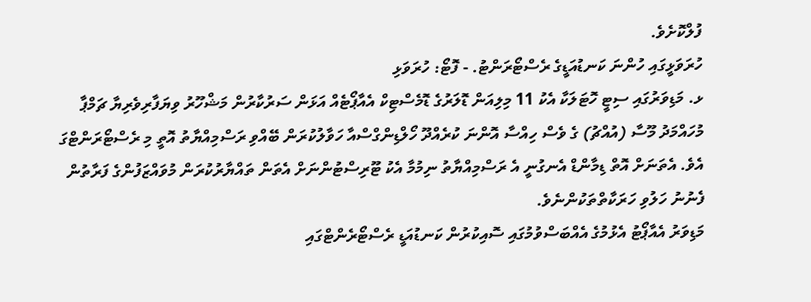ފުލްކޮށެވެ.
ހުރަވަޅީގައި ހުންނަ ކަނޑުއަޑީގެ ރެސްޓޯރަންޓު. - ފޮޓޯ: ހުރަވަޅި
ޅ. މަޑިވަރުގައި ސިޓީ ހޮޓަލަކާ އެކު 11 މިލިއަން ޑޮލަރުގެ ޑޮމެސްޓިކް އެއާޕޯޓެއް އަޅަން ސަރުކާރުން މަޝްހޫރު ވިޔަފާރިވެރިޔާ ޗަމްޕާ މުހައްމަދު މޫސާ (އުއްޗު) ގެ ވެސް ހިއްސާ އޮންނަ ކުރެއްދޫ ހޯލްޑިންގްސްއާ ހަވާލުކުރަން ބޭއްވި ރަސްމިއްޔާތު އޮތީ މި ރެސްޓޯރަންޓްގަ އެވެ. އެތަނަށް އޮތް ޑިމާންޑް އެނގުނީ އެ ރަސްމިއްޔާތު ނިމުމާ އެކު ޓޫރިސްޓުންނަށް އެތަން ތައްޔާރުކުރަން މުވައްޒަފުންގެ ފަރާތުން ފެނުނު ހަލުވި ހަރަކާތްތަކުންނެވެ.
މަޑިވަރު އެއާޕޯޓު އެޅުމުގެ އެއްބަސްވުމުގައި ސޮއިކުރުން ކަނޑުއަޑީ ރެސްޓޯރެންޓްގައި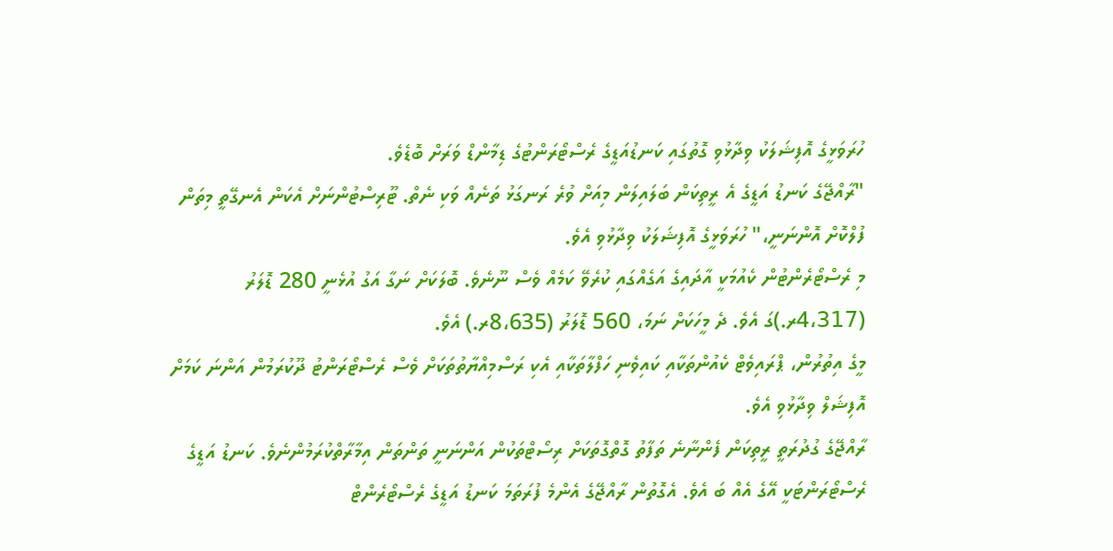ހުރަވަޅީގެ އޮފިޝަލަކު ވިދާޅުވި ގޮތުގައި ކަނޑުއަޑީގެ ރެސްޓޯރަންޓުގެ ޑިމާންޑް ވަރަށް ބޮޑެވެ.
"ރާއްޖޭގެ ކަނޑު އަޑީގެ އެ ރީތިކަން ބަލައިލަން މިއަށް ވުރެ ރަނގަޅު ތަނެއް ވަކި ނެތް. ޓޫރިސްޓުންނަށް އެކަން އެނގޭތީ މިތަން ފުލްކޮށް އޮންނަނީ،" ހުރަވަޅީގެ އޮފިޝަލަކު ވިދާޅުވި އެވެ.
މި ރެސްޓޯރެންޓުން ކެއުމަކީ އާދައިގެ އަގެއްގައި ކުރެވޭ ކަމެއް ވެސް ނޫނެވެ. ބޮލަކަށް ނަގާ އަގު އުޅެނީ 280 ޑޮލަރު (4،317ރ.)ގަ އެވެ. ދެ މީހަކަށް ނަމަ، 560 ޑޮލަރު (8،635ރ.) އެވެ.
މީގެ އިތުރުން، ޕްރައިވެޓް ކެއުންތަކާއި ކައިވެނި ހަފްލާތަކާއި އެކި ރަސްމިއްޔާތުތަކަށް ވެސް ރެސްޓޯރަންޓު ދޫކުރަމުން އަންނަ ކަމަށް އޮފިޝަލް ވިދާޅުވި އެވެ.
ރާއްޖޭގެ ގުދުރަތީ ރީތިކަން ފެންނާނެ ތަފާތު ގޮތްގޮތަކަށް ރިސޯޓްތަކުން އަންނަނީ ތަންތަން އިމާރާތްކުރަމުންނެވެ. ކަނޑު އަޑީގެ ރެސްޓޯރަންޓަކީ އޭގެ އެއް ބަ އެވެ. އެގޮތުން ރާއްޖޭގެ އެންމެ ފުރަތަމަ ކަނޑު އަޑީގެ ރެސްޓޯރެންޓް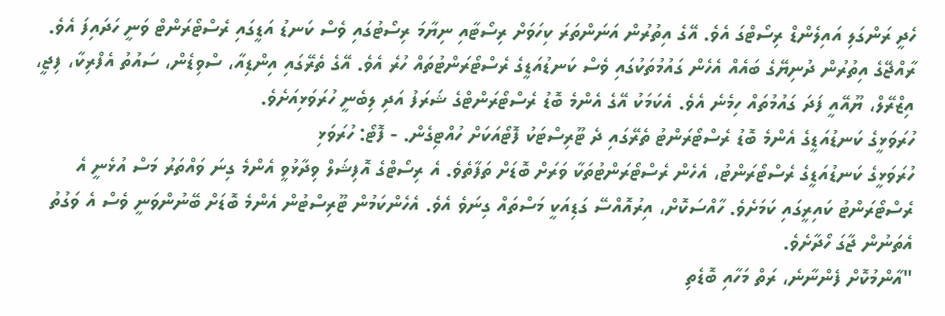ހެދީ ރަންގަލި އައިލެންޑް ރިސޯޓްގަ އެވެ. އޭގެ އިތުރުން އަނަންތަރަ ކިހަވަށް ރިސޯޓާއި ނިޔާމަ ރިސޯޓުގައި ވެސް ކަނޑު އަޑީގައި ރެސްޓޯރަންޓް ވަނީ ހަދައިފަ އެވެ.
ރާއްޖޭގެ އިތުރުން ދުނިޔޭގެ ބައެއް އެހެން ގައުމުތަކުގައި ވެސް ކަނޑުއަޑީގެ ރެސްޓޯރަންޓުތައް ހުރެ އެވެ. އޭގެ ތެރޭގައި އިންޑިއާ، ސްވިޑެން، ސައުތު އެފްރިކާ، ފިޖީ، އިޒްރޭލް، ޔޫއޭއީ ފަދަ ގައުމުތައް ހިމެނެ އެވެ. އެކަމަކު އޭގެ އެންމެ ބޮޑު ރެސްޓޯރަންޓްގެ ޝަރަފު އަދި ލިބެނީ ހުރަވަޅިއަށެވެ.
ހުރަވަޅީގެ ކަނޑުއަޑީގެ އެންމެ ބޮޑު ރެސްޓޯރަންޓު ތެރޭގައި ދެ ޓޫރިސްޓަކު ފޮޓޯއަކަށް ހުއްޓިގެން. - ފޮޓޯ: ހުރަވަޅި
ހުރަވަޅީގެ ކަނޑުއަޑީގެ ރެސްޓޯރަންޓު، އެހެން ރެސްޓޯރަންޓުތަކާ ވަރަށް ބޮޑަށް ތަފާތެވެ. އެ ރިސޯޓްގެ އޮފިޝަލް ވިދާޅުވީ އެންމެ ގިނަ ވައްތަރު މަސް އުޅެނީ އެ ރެސްޓޯރަންޓު ކައިރީގައި ކަމަށެވެ. ހާއްސަކޮށް، އިރުއޮއްސޭ ގަޑިއަކީ މަސްތައް ގިނަވެ އެވެ. އެހެންކަމުން ޓޫރިސްޓުން އެންމެ ބޮޑަށް ބޭނުންވަނީ ވެސް އެ ވަގުތު އެތަނުން ޖާގަ ހޯދާށެވެ.
"އާންމުކޮށް ފެންނާނެ، ރަތް މަހާއި ބޮޑެތި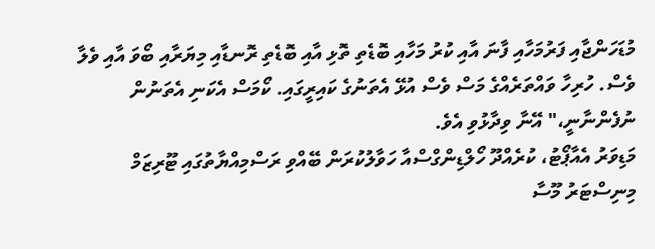މުޑަހަންޖާއި ފަރުމަހާއި ފާނަ އާއި ކުރު މަހާއި ބޮޑެތި ތޮޅި އާއި ބޮޑެތި ރޮނޑާއި މިޔަރާއި ބޯވަ އާއި ވެލާ ވެސް. ހުރިހާ ވައްތަރެއްގެ މަސް ވެސް އުޅޭ އެތަނުގެ ކައިރީގައި. ކޯމަސް އެކަނި އެތަނުން ނުފެންނާނީ،" އޭނާ ވިދާޅުވި އެވެ.
މަޑިވަރު އެއާޕޯޓު، ކުރެއްދޫ ހޯލްޑިންގްސްއާ ހަވާލުކުރަން ބޭއްވި ރަސްމިއްޔާތުގައި ޓޫރިޒަމް މިނިސްޓަރު މޫސާ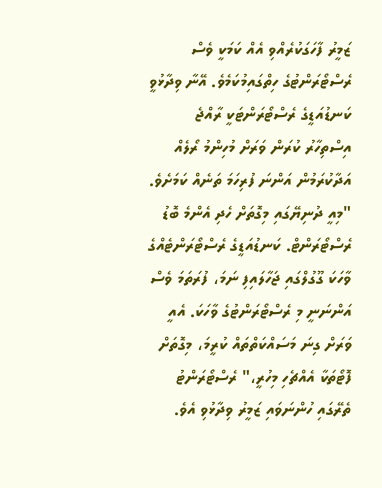ޒަމީރު ފާހަގަކުރެއްވި އެއް ކަމަކީ ވެސް ރެސްޓޯރަންޓުގެ ހިތްގައިމުކަމެވެ. އޭނާ ވިދާޅުވީ ކަނޑުއަޑީގެ ރެސްޓޯރަންޓަކީ ރާއްޖެ އިސްތިހާރު ކުރަން ވަރަށް މުހިންމު ރޯލެއް އަދާކުރަމުން އަންނަ ފުރިހަމަ ތަނެއް ކަމަށެވެ.
"މިއީ ދުނިޔޭގައި މިގޮތަށް ހެދި އެންމެ ބޮޑު ރެސްޓޯރަންޓް. ކަނޑުއަޑީގެ ރެސްޓޯރަންޓެއްގެ ވާހަކަ ގޫގުލްގައި ޖަހާލައިފި ނަމަ، ފުރަތަމަ ވެސް އަންނަނީ މި ރެސްޓޯރަންޓުގެ ވާހަކަ. އެއީ ވަރަށް ގިނަ މަސައްކަތްތައް ކުރީމަ، މިގޮތަށް ފޮޓޯތަކާ އެއްޗެހި މިހުރީ،" ރެސްޓޯރަންޓު ތެރޭގައި ހުންނަވައި ޒަމީރު ވިދާޅުވި އެވެ.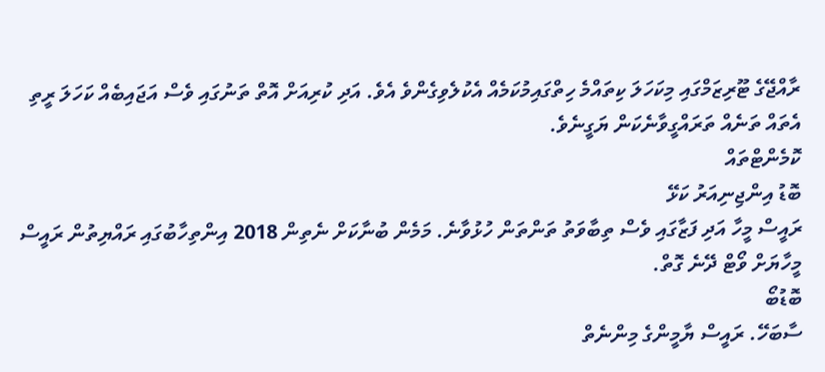ރާއްޖޭގެ ޓޫރިޒަމްގައި މިކަހަލަ ކިތައްމެ ހިތްގައިމުކަމެއް އެކުލެވިގެންވެ އެވެ. އަދި ކުރިއަށް އޮތް ތަނުގައި ވެސް އަޖައިބެއް ކަހަލަ ރީތި އެތައް ތަނެއް ތަރައްގީވާނެކަން ޔަގީނެވެ.
ކޮމެންޓްތައް
ބޮޑު އިންޖިނިއަރު ކަޅޭ
ރައީސް މީހާ އަދި ފަޒާގައި ވެސް ތިބާވަތު ތަންތަން ހުޅުވާނެ. މަމެން ބުނާކަށް ނެތިން 2018 އިންތިހާބުގައި ރައްޔިތުން ރައީސް މީހާޔަށް ވޯޓް ދޭނެ ގޮތް.
ބޮޑުބޯ
ސާބަހޭ. ރައީސް ޔާމީންގެ މިންނެތް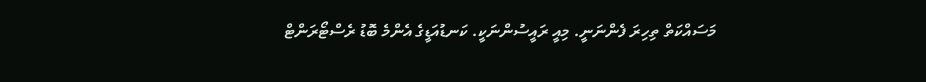މަސައްކަތް ތިހިރަ ފެންނަނީ. މިއީ ރައީސުންނަކީ. ކަނޑުއަޑީގެ އެންމެ ބޮޑު ރެސްޓޯރަންޓް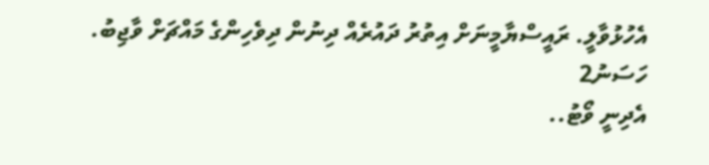އެހުޅުވާލީ. ރައީސްޔާމީނަށް އިތުރު ދައުރެއް ދިނުން ދިވެހިންގެ މައްޗަށް ވާޖިބު.
ހަސަނު2
އެދިނީ ވޯޓު..